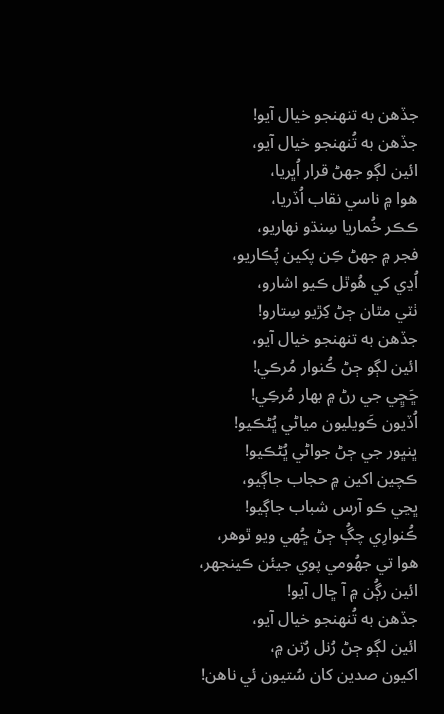جڏهن به تنهنجو خيال آيو!
جڏهن به تُنهنجو خيال آيو،
ائين لڳو جھڻ قرار اُڀريا،
هوا ۾ ناسي نقاب اُڏريا،
ڪڪر خُماريا سِنڌو نهاريو،
فجر ۾ جھڻ ڪِن پکين پُڪاريو،
اُڍي کي هُوٿل ڪيو اشارو،
ٺٽي مٿان ڄڻ کِڙيو سِتارو!
جڏهن به تنهنجو خيال آيو،
ائين لڳو ڄڻ ڪُنوار مُرڪي!
ڇَڇِي جي رڻ ۾ بهار مُرڪِي!
اُڏيون ڪَويليون مياڻي ڀُڻڪيو!
ڀنڀور جي ڄڻ جواڻي ڀُڻڪيو!
ڪچين اکين ۾ حجاب جاڳيو،
ڀڃي ڪو آرس شباب جاڳيو!
ڪُنوارِي چڳُ ڄڻ ڇُهي ويو ٿوهر،
هوا تي جهُومي پوي جيئن ڪينجهر،
ائين رڳُن ۾ آ ڇال آيو!
جڏهن به تُنهنجو خيال آيو،
ائين لڳو ڄڻ رُنل رُتن ۾،
اکيون صدين کان سُتيون ئي ناهن!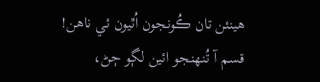هينئن تان ڪُونجون اُٿيون ئي ناهن!
قسم آ تُنهنجو ائين لڳو ڄڻ،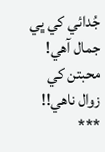جُدائي کي ڀي جمال آهي!
محبتن کي زوال ناهي!!
***